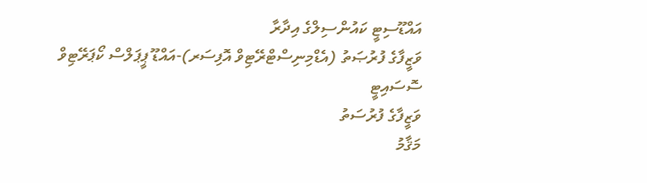އައްޑޫސިޓީ ކައުންސިލްގެ އިދާރާ
ވަޒީފާގެ ފުރުޞަތު (އެޑްމިނިސްޓްރޭޓިވް އޮފިސަރ)-އައްޑޫ ޕީޕަލްސް ކޯޕަރޭޓިވް ސޮސައިޓީ
ވަޒީފާގެ ފުރުސަތު
މަޤާމު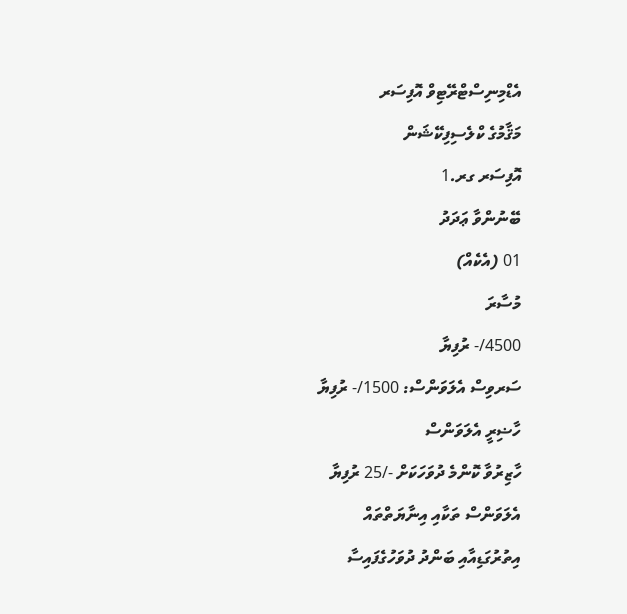އެޑްމިނިސްޓްރޭޓިވް އޮފިސަރ
މަޤާމުގެ ކްލެސިފިކޭޝަން
އޮފިސަރ ގރ.1
ބޭނުންވާ ޢަދަދު
01 (އެކެއް)
މުސާރަ
4500/- ރުފިޔާ
ސަރވިސް އެލަވަންސް: 1500/- ރުފިޔާ
ހާޟިރީ އެލަވަންސް
ހާޒިރުވާ ކޮންމެ ދުވަހަކަށް -/25 ރުފިޔާ
އެލަވަންސް ތަކާއި އިނާޔަތްތައް
އިތުރުގަޑިއާއި ބަންދު ދުވަހުގެފައިސާ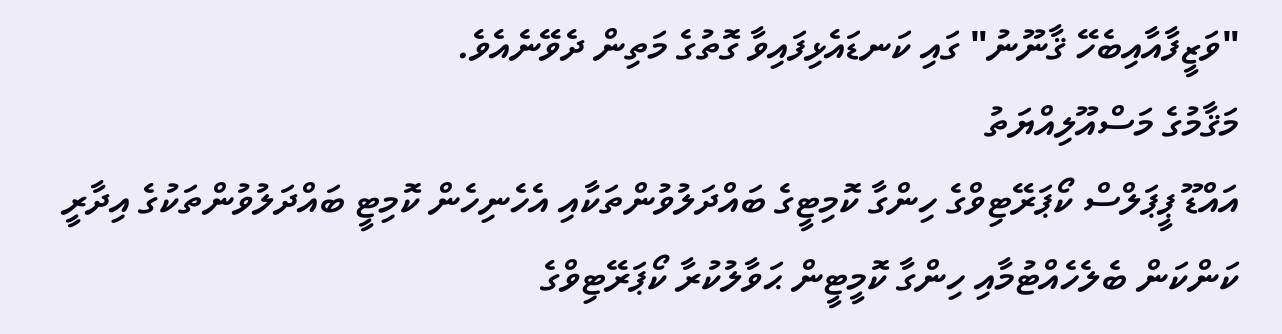"ވަޒީފާއާއިބެހޭ ޤާނޫނު" ގައި ކަނޑައެޅިފައިވާ ގޮތުގެ މަތިން ދެވޭނެއެވެ.
މަޤާމުގެ މަސްއޫލިއްޔަތު
އައްޑޫ ޕީޕަލްސް ކޯޕަރޭޓިވްގެ ހިންގާ ކޮމިޓީގެ ބައްދަލުވުންތަކާއި އެހެނިހެން ކޮމިޓީ ބައްދަލުވުންތަކުގެ އިދާރީ ކަންކަން ބެލެހެއްޓުމާއި ހިންގާ ކޮމީޓީން ޙަވާލުކުރާ ކޯޕަރޭޓިވްގެ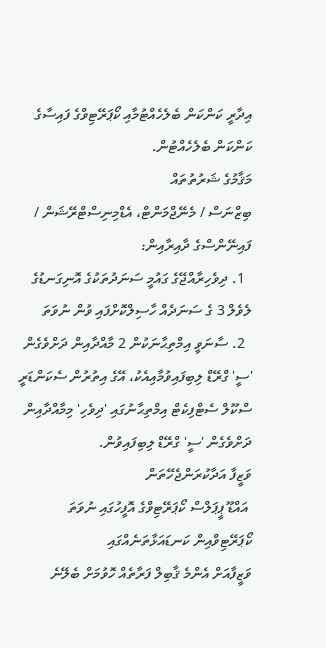އިދާރީ ކަންކަން ބެލެހެއްޓުމާއި ކޯޕަރޭޓިވްގެ ފައިސާގެ ކަންކަން ބެލެހެއްޓުން.
މަޤާމުގެ ޝަރުތުތައް
ބިޒްނަސް / މެނޭޖްމަންޓް، އެޑްމިނިސްޓްރޭޝަން / ފައިނޭންސްގެ ދާއިރާއިން:
  1. ދިވެހިރާއްޖޭގެ ގައުމީ ސަނަދުތަކުގެ އޮނިގަނޑުގެ ލެވެލް 3 ގެ ސަނަދެއް ހާސިލްކޮށްފައި ވުން ނުވަތަ
  2. ސާނަވީ އިމްތިޙާނަކުން 2 މާއްދާއިން ދަށްވެގެން 'ސީ' ގްރޭޑް ލިބިފައިވުމާއިއެކު، އޭގެ އިތުރުން ސެކަންޑަރީ ސްކޫލް ސެޓްފިކެޓް އިމްތިޙާނުގައި 'ދިވެހި' މިމާއްދާއިން ދަށްވެގެން 'ސީ' ގްރޭޑް ލިބިފައިވުން.
ވަޒީފާ އަދާކުރަންޖެހޭތަން
 އައްޑޫ ޕީޕަލްސް ކޯޕަރޭޓިވްގެ އޮފީހުގައި ނުވަތަ ކޯޕަރޭޓިވްއިން ކަނޑައަޅާތަނެއްގައި
ވަޒީފާއަށް އެންމެ ޤާބިލް ފަރާތެއް ހޮވުމަށް ބެލޭނެ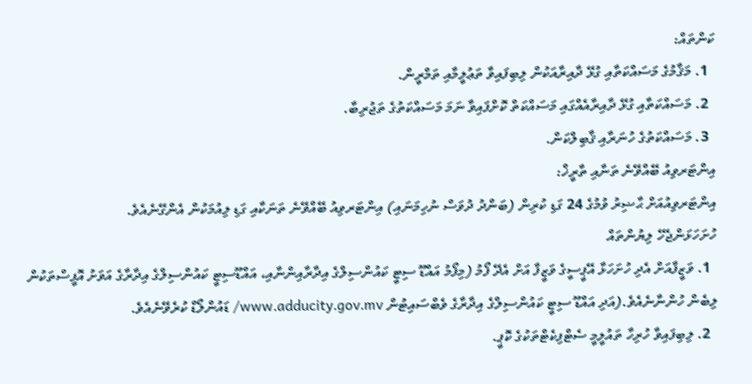ކަންތައް:
  1. މަޤާމުގެ މަސައްކަތާއި ގުޅޭ ދާއިރާއަކުން ލިބިފައިވާ ތަޢުލީމާއި ތަމްރީން.
  2. މަސައްކަތާއި ގުޅޭ ދާއިރާއެއްގައި މަސައްކަތް ކޮށްފައިވާ ނަމަ މަސައްކަތުގެ ތަޖުރިބާ.
  3. މަސައްކަތުގެ ހުނަރާއި ޤާބިލްކަން.
އިންޓަރވިއު ބޭއްވޭނެ ތަނާއި ތާރީޚް:
އިންޓަރވިއުއަށް ޙާޟިރު ވުމުގެ 24 ގަޑި ކުރިން (ބަންދު ދުވަސް ނުހިމަނައި) އިންޓަރވިއު ބޭއްވޭނެ ތަނަކާއި ގަޑި ލިއުމަކުން އެންގޭނެއެވެ.
ހުށަހަޅަންޖެހޭ ލިޔުންތައް
  1. ވަޒީފާއަށް އެދި ހުށަހަޅާ އޭޕީސީގެ ވަޒީފާ އަށް އެދޭ ފޯމު (މިފޯމު އައްޑޫ ސިޓީ ކައުންސިލްގެ އިދާރާއިންނާއި، އައްޑޫސިޓީ ކައުންސިލްގެ އިދާރާގެ އަވަށު އޮފީސްތަކުން ލިބެން ހުންނާނެއެވެ.(އަދި އައްޑޫ ސިޓީ ކައުންސިލްގެ އިދާރާގެ ވެބްސައިޓުން www.adducity.gov.mv/ ޑައުންލޯޑް ކުރެވޭނެއެވެ.
  2. ލިބިފައިވާ ހުރިހާ ތައުލީމީ ސެޓްފިކެޓްތަކުގެ ކޮޕީ.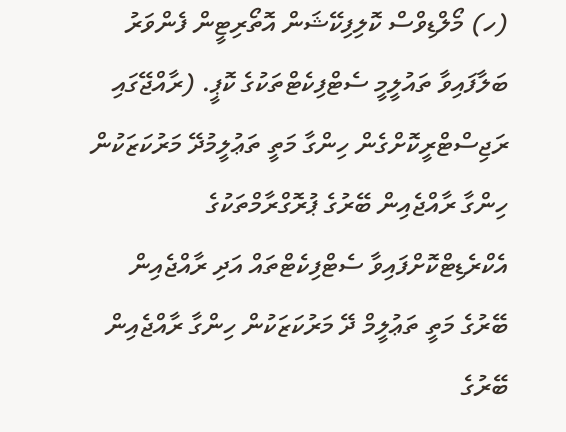(ހ) މޯލްޑިވްސް ކޮލިފިކޭޝަން އޮތޯރިޓީން ފެންވަރު ބަލާފައިވާ ތައުލީމީ ސެޓްފިކެޓްތަކުގެ ކޮޕީ. (ރާއްޖޭގައި ރަޖިސްޓްރީކޮށްގެން ހިންގާ މަތީ ތަޢުލީމުދޭ މަރުކަޒަކުން ހިންގާ ރާއްޖެއިން ބޭރުގެ ޕުރޮގްރާމްތަކުގެ އެކްރެޑިޓްކޮށްފައިވާ ސެޓްފިކެޓްތައް އަދި ރާއްޖެއިން ބޭރުގެ މަތީ ތަޢުލީމް ދޭ މަރުކަޒަކުން ހިންގާ ރާއްޖެއިން ބޭރުގެ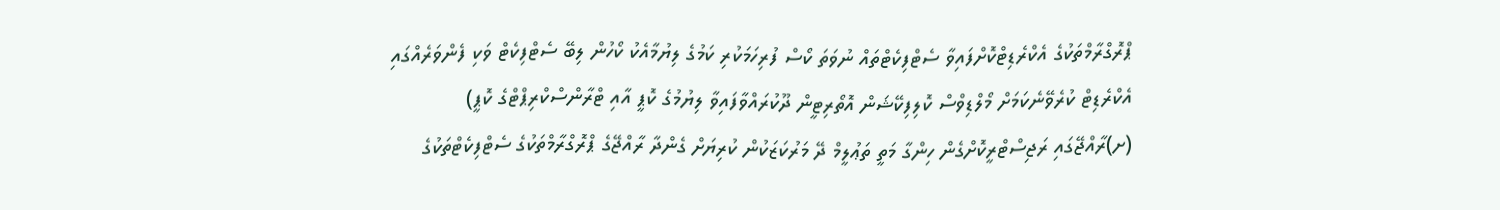ޕްރޮގްރާމްތަކުގެ އެކްރެޑިޓްކޮށްފައިވާ ސެޓްފިކެޓްތައް ނުވަތަ ކޯސް ފުރިހަމަކުރި ކަމުގެ ލިޔުމާއެކު ކޯހުން ލިބޭ ސެޓްފިކެޓް ވަކި ފެންވަރެއްގައި އެކްރެޑިޓް ކުރެވޭނެކަމަށް މޯލްޑިވްސް ކޮލިފިކޭޝަން އޮތޯރިޓީން ދޫކުރައްވާފައިވާ ލިޔުމުގެ ކޮޕީ އާއި ޓްރާންސްކްރިޕްޓްގެ ކޮޕީ)
(ށ)ރާއްޖޭގައި ރަޖިސްޓްރީކޮށްގެން ހިންގާ މަތީ ތަޢުލީމް ދޭ މަރުކަޒަކުން ކުރިޔަށް ގެންދާ ރާއްޖޭގެ ޕްރޮގްރާމްތަކުގެ ސެޓްފިކެޓްތަކުގެ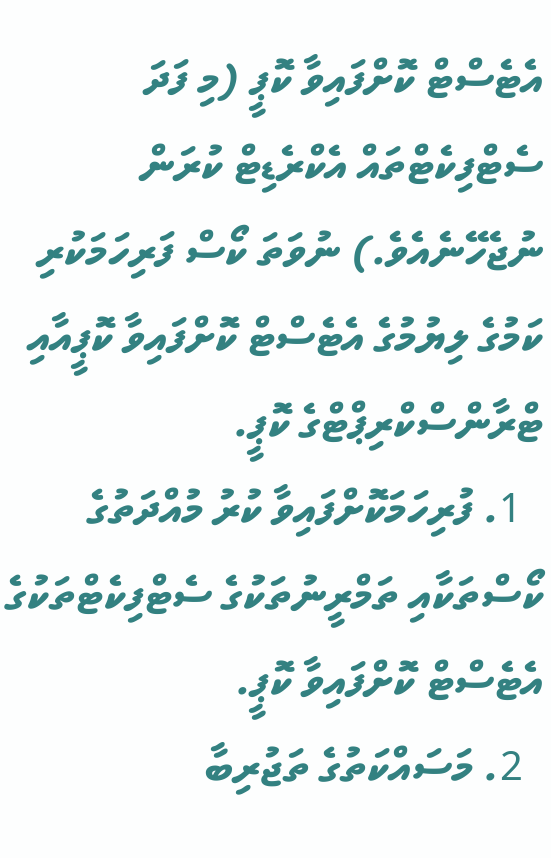އެޓެސްޓް ކޮށްފައިވާ ކޮޕީ (މި ފަދަ ސެޓްފިކެޓްތައް އެކްރެޑިޓް ކުރަން ނުޖެހޭނެއެވެ.) ނުވަތަ ކޯސް ފަރިހަމަކުރި ކަމުގެ ލިޔުމުގެ އެޓެސްޓް ކޮށްފައިވާ ކޮޕީއާއި ޓްރާންސްކްރިޕްޓްގެ ކޮޕީ.
  1. ފުރިހަމަކޮށްފައިވާ ކުރު މުއްދަތުގެ ކޯސްތަކާއި ތަމްރީނުތަކުގެ ސެޓްފިކެޓްތަކުގެ އެޓެސްޓް ކޮށްފައިވާ ކޮޕީ.
  2. މަސައްކަތުގެ ތަޖުރިބާ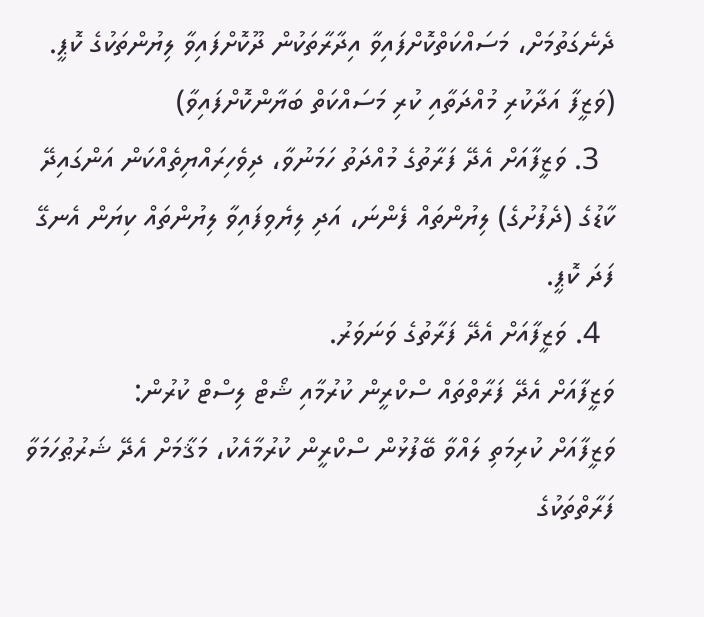ދެނެގަތުމަށް، މަސައްކަތްކޮށްފައިވާ އިދާރާތަކުން ދޫކޮށްފައިވާ ލިޔުންތަކުގެ ކޮޕީ. (ވަޒީފާ އަދާކުރި މުއްދަތާއި ކުރި މަސައްކަތް ބަޔާންކޮށްފައިވާ)
  3. ވަޒީފާއަށް އެދޭ ފަރާތުގެ މުއްދަތު ހަމަނުވާ، ދިވެހިރައްޔިތެއްކަން އަންގައިދޭ ކާޑުގެ (ދެފުށުގެ) ލިޔުންތައް ފެންނަ، އަދި ލިޔެވިފައިވާ ލިޔުންތައް ކިޔަން އެނގޭ ފަދަ ކޮޕީ.
  4. ވަޒީފާއަށް އެދޭ ފަރާތުގެ ވަނަވަރު.
ވަޒީފާއަށް އެދޭ ފަރާތްތައް ސްކްރީން ކުރުމާއި ޝޯޓް ލިސްޓް ކުރުން:
ވަޒީފާއަށް ކުރިމަތި ލައްވާ ބޭފުޅުން ސްކްރީން ކުރުމާއެކު، މަޤާމަށް އެދޭ ޝަރުޠުހަމަވާ ފަރާތްތަކުގެ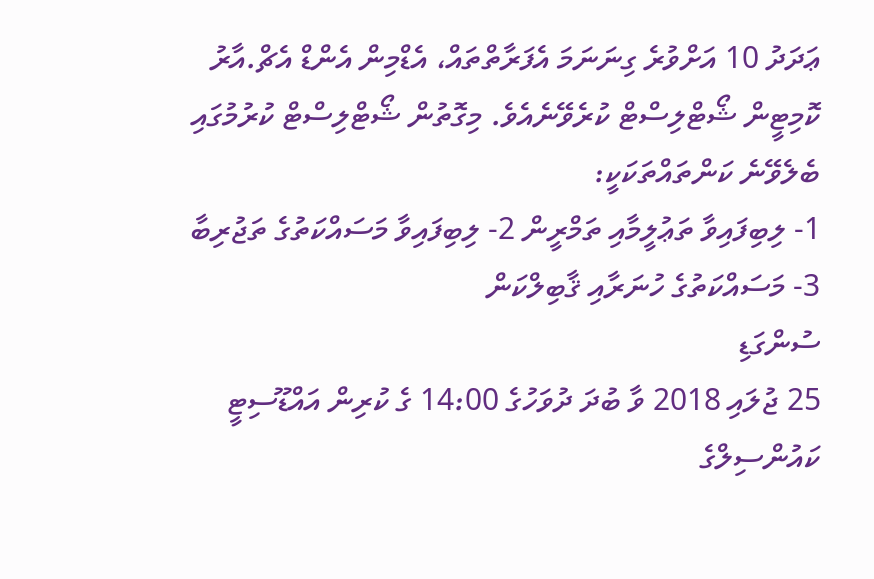ޢަދަދު 10 އަށްވުރެ ގިނަނަމަ އެފަރާތްތައް، އެޑްމިން އެންޑް އެޗް.އާރު ކޮމިޓީން ޝޯޓްލިސްޓް ކުރެވޭނެއެވެ. މިގޮތުން ޝޯޓްލިސްޓް ކުރުމުގައި ބެލެވޭނެ ކަންތައްތަކަކީ:
1- ލިބިފައިވާ ތަޢުލީމާއި ތަމްރީން 2- ލިބިފައިވާ މަސައްކަތުގެ ތަޖުރިބާ  3- މަސައްކަތުގެ ހުނަރާއި ޤާބިލްކަން
ސުންގަޑި
25 ޖުލައި 2018 ވާ ބުދަ ދުވަހުގެ 14:00 ގެ ކުރިން އައްޑޫސިޓީ ކައުންސިލްގެ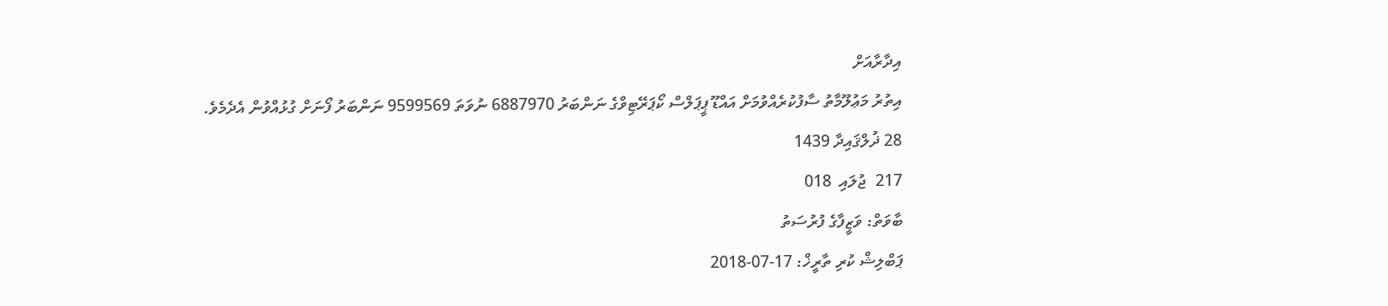އިދާރާއަށް
އިތުރު މަޢުލޫމާތު ސާފުކުރެއްވުމަށް އައްޑޫ ޕީޕަލްސް ކޯޕަރޭޓިވްގެ ނަންބަރު 6887970 ނުވަތަ 9599569 ނަންބަރު ފޯނަށް ގުޅުއްވުން އެދެމެވެ.
28 ޛުލްޤައިދާ 1439
217  ޖުލައި  018
ބާވަތް: ވަޒީފާގެ ފުރުސަތު
ޕަބްލިޝް ކުރި ތާރީޚް: 17-07-2018